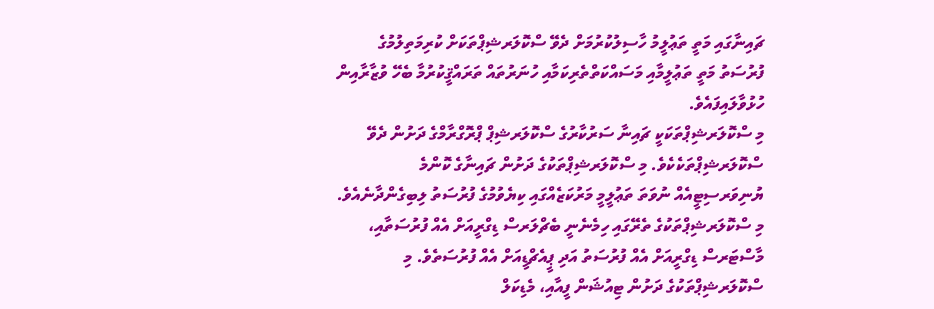ޗައިނާގައި މަތީ ތަޢުލީމު ހާސިލުކުރުމަށް ދެވޭ ސްކޮލަރޝިޕްތަކަށް ކުރިމަތިލުމުގެ ފުރުސަތު މަތީ ތަޢުލީމާއި މަސައްކަތްތެރިކަމާއި ހުނަރުތައް ތަރައްޤީކުރުމާ ބެހޭ ވުޒާރާއިން ހުޅުވާލައިފައެވެ.
މި ސްކޮލަރޝިޕްތަކަކީ ޗައިނާ ސަރުކާރުގެ ސްކޮލަރޝިޕް ޕްރޮގްރާމްގެ ދަށުން ދެވޭ ސްކޮލަރޝިޕްތަކެކެވެ. މި ސްކޮލަރޝިޕްތަކުގެ ދަށުން ޗައިނާގެ ކޮންމެ ޔުނިވަރސިޓީއެއް ނުވަތަ ތަޢުލީމީ މަރުކަޒެއްގައި ކިޔެވުމުގެ ފުރުސަތު ލިބިގެންދާނެއެވެ.
މި ސްކޮލަރޝިޕްތަކުގެ ތެރޭގައި ހިމެނެނީ ބެޗްލަރސް ޑިގްރީއަށް އެއް ފުރުސަތާއި، މާސްޓަރސް ޑިގްރީއަށް އެއް ފުރުސަތު އަދި ޕީއެޗްޑީއަށް އެއް ފުރުސަތެވެ. މި ސްކޮލަރޝިޕްތަކުގެ ދަށުން ޓިއުޝަން ފީއާއި، މެޑިކަލް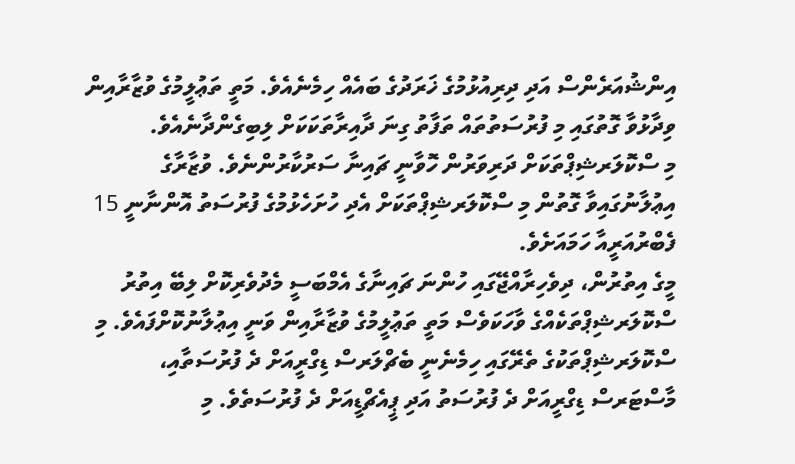އިންޝުއަރެންސް އަދި ދިރިއުޅުމުގެ ޚަރަދުގެ ބައެއް ހިމެނެއެވެ. މަތީ ތަޢުލީމުގެ ވުޒާރާއިން ވިދާޅުވާ ގޮތުގައި މި ފުރުސަތުތައް ތަފާތު ގިނަ ދާއިރާތަކަކަށް ލިބިގެންދާނެއެވެ.
މި ސްކޮލަރޝިޕްތަކަށް ދަރިވަރުން ހޮވާނީ ޗައިނާ ސަރުކާރުންނެވެ. ވުޒާރާގެ އިޢުލާނުގައިވާ ގޮތުން މި ސްކޮލަރޝިޕްތަކަށް އެދި ހުށަހެޅުމުގެ ފުރުސަތު އޮންނާނީ 15 ފެބްރުއަރީއާ ހަމައަށެވެ.
މީގެ އިތުރުން، ދިވެހިރާއްޖޭގައި ހުންނަ ޗައިނާގެ އެމްބަސީ މެދުވެރިކޮށް ލިބޭ އިތުރު ސްކޮލަރޝިޕްތަކެއްގެ ވާހަކަވެސް މަތީ ތަޢުލީމުގެ ވުޒާރާއިން ވަނީ އިޢުލާނުކޮށްފައެވެ. މި ސްކޮލަރޝިޕްތަކުގެ ތެރޭގައި ހިމެނެނީ ބެޗްލަރސް ޑިގްރީއަށް ދެ ފުރުސަތާއި، މާސްޓަރސް ޑިގްރީއަށް ދެ ފުރުސަތު އަދި ޕީއެޗްޑީއަށް ދެ ފުރުސަތެވެ. މި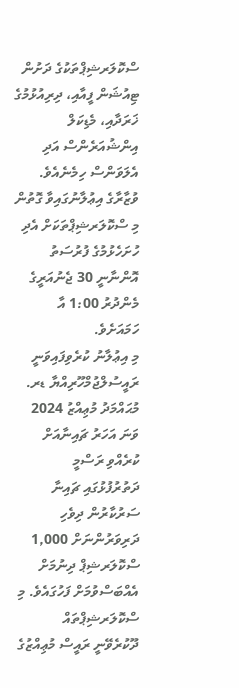ސްކޮލަރޝިޕްތަކުގެ ދަށުން ޓިއުޝަން ފީއާއި، ދިރިއުޅުމުގެ ޚަރަދާއި، މެޑިކަލް އިންޝުއަރެންސް އަދި އެލަވަންސް ހިމެނެއެވެ. ވުޒާރާގެ އިޢުލާނުގައިވާ ގޮތުން މި ސްކޮލަރޝިޕްތަކަށް އެދި ހުށަހެޅުމުގެ ފުރުސަތު އޮންނާނީ 30 ޖެނުއަރީގެ މެންދުރު 1:00 އާ ހަމައަށެވެ.
މި އިޢުލާނު ކުރެވިފައިވަނީ ރައީސުލްޖުމްހޫރިއްޔާ ޑރ. މުޙައްމަދު މުޢިއްޒު 2024 ވަނަ އަހަރު ޗައިނާއަށް ކުރެއްވި ރަސްމީ ދަތުރުފުޅުގައި ޗައިނާ ސަރުކާރުން ދިވެހި ދަރިވަރުންނަށް 1,000 ސްކޮލަރޝިޕް ދިނުމަށް އެއްބަސްވުމަށް ފަހުގައެވެ. މި ސްކޮލަރޝިޕްތައް ދޫކުރެވޭނީ ރައީސް މުޢިއްޒުގެ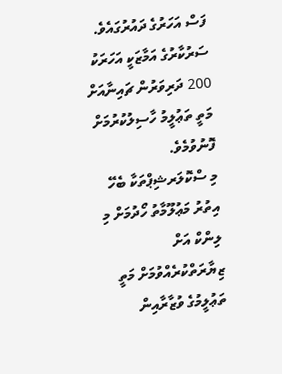ފަސް އަހަރުގެ ދައުރުގައެވެ. ސަރުކާރުގެ އަމާޒަކީ އަހަރަކު 200 ދަރިވަރުން ޗައިނާއަށް މަތީ ތަޢުލީމު ހާސިލުކުރުމަށް ފޮނުވުމެވެ.
މި ސްކޮލަރޝިޕްތަކާ ބެހޭ އިތުރު މަޢުލޫމާތު ހޯދުމަށް މި ލިންކް އަށް ޒިޔާރަތްކުރެއްވުމަށް މަތީ ތަޢުލީމުގެ ވުޒާރާއިން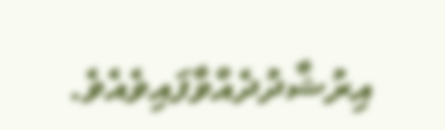އިރުޝާދުދެއްވާފައިވެއެވެ.